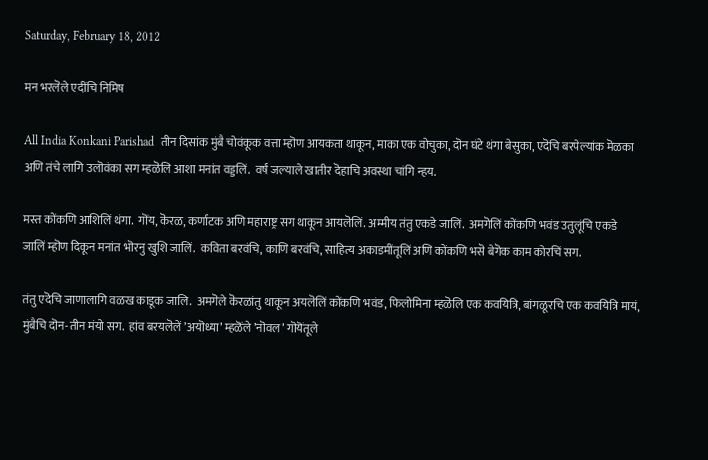Saturday, February 18, 2012

मन भरलॆले एदींचि निमिष

All India Konkani Parishad  तीन दिसांक मुंबै चोवंकूक वत्ता म्हॊण आयकता थाकून, माका एक वोचुका, दॊन घंटे थंगा बेसुका, एदॆचि बरपेल्यांक मॆळका अणि तंचे लागि उलॊवंका सग म्हळॆलि आशा मनांत वड्डलिं.  वर्षं जल्याले खातीर दॆहाचि अवस्था चांगि न्हय.

मस्त कोंकणि आशिलिं थंगा.  गॊंय, कॆरळ, कर्णाटक अणि महाराष्ट्र सग थाकून आयलॆलिं. अम्मीय तंतु एकडे जालिं.  अमगॆलिं कोंकणि भवंड उतुलूंचि एकडे जालिं म्हॊण दिकून मनांत भॊरनु खुशि जालिं.  कविता बरवंचि, काणि बरवंचि, साहित्य अकाडमींतूलिं अणि कोंकणि भसॆ बेगॆक काम कोरचिं सग.

तंतु एदॆचि जाणालागि वळख काडूक जालि.  अमगॆले कॆरळांतु थाकून अयलॆलिं कोंकणि भवंड, फिलोमिना म्हळॆलि एक कवयित्रि, बांगळूरचि एक कवयित्रि मायं, मुंबैचि दॊन-तीन मंयो सग.  हांव बरयलॆलें ’अयॊध्या’ म्हळॆंले ’नॊवल’ गॊयॆंतूले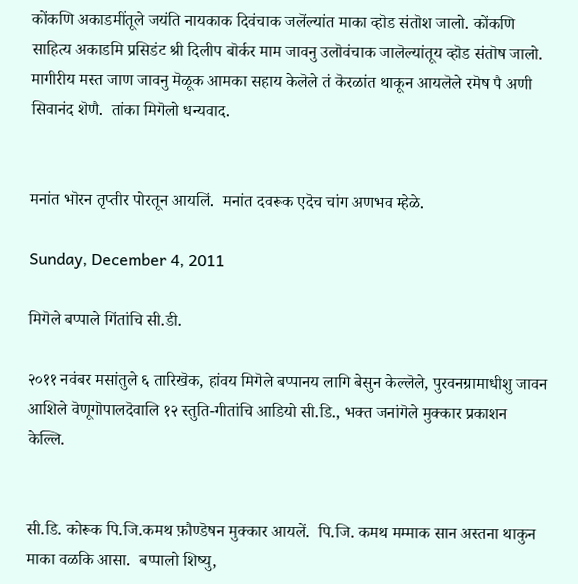कोंकणि अकाडमींतूले जयंति नायकाक दिवंचाक जलॆंल्यांत माका व्हॊड संतॊश जालो. कोंकणि साहित्य अकाडमि प्रसिडंट श्री दिलीप बॊर्कर माम जावनु उलॊवंचाक जालॆल्यांतूय व्हॊड संतॊष जालो.  मागीरीय मस्त जाण जावनु मॆळूक आमका सहाय केलॆले तं कॆरळांत थाकून आयलॆले रमॆष पै अणी सिवानंद शॆणै.  तांका मिगॆलो धन्यवाद.


मनांत भॊरन तृप्तीर पोरतून आयलिं.  मनांत दवरूक एदॆच चांग अणभव म्हेळे.

Sunday, December 4, 2011

मिगॆले बप्पाले गिंतांचि सी.डी.

२०११ नवंबर मसांतुले ६ तारिखॆक, हांवय मिगॆले बप्पानय लागि बेसुन केल्लॆले, पुरवनग्रामाधीशु जावन आशिले वॆणूगॊपालदॆवालि १२ स्तुति-गीतांचि आडियो सी.डि., भक्त जनांगॆले मुक्कार प्रकाशन केल्लि.


सी.डि. कोरूक पि.जि.कमथ फ़ौण्डॆषन मुक्कार आयलें.  पि.जि. कमथ मम्माक सान अस्तना थाकुन माका वळकि आसा.  बप्पालो शिष्यु,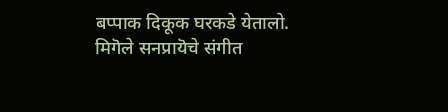बप्पाक दिकूक घरकडे येतालो.  मिगॆले सनप्रायॆचे संगीत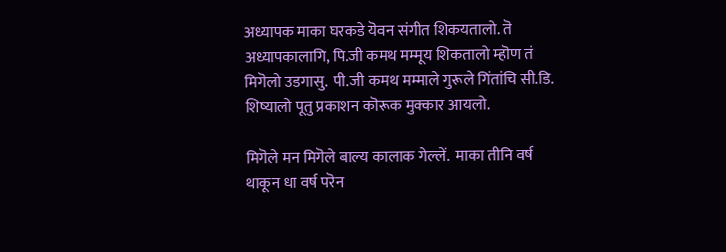अध्यापक माका घरकडे यॆवन संगीत शिकयतालो. तॆ अध्यापकालागि, पि.जी कमथ मम्मूय शिकतालो म्हॊण तं मिगॆलो उडगासु.  पी.जी कमथ मम्माले गुरूले गिंतांचि सी.डि. शिष्यालो पूतु प्रकाशन कॊरूक मुक्कार आयलो.

मिगॆले मन मिगॆले बाल्य कालाक गेल्लें.  माका तीनि वर्ष थाकून धा वर्ष परॆन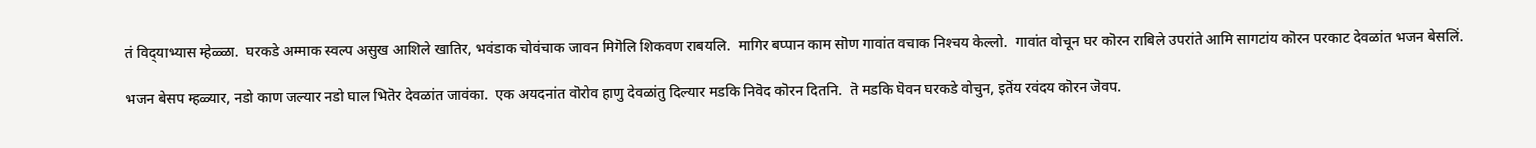तं विद्‍याभ्यास म्हेळ्ळा.  घरकडे अम्माक स्वल्प असुख आशिले खातिर, भवंडाक चोवंचाक जावन मिगॆलि शिकवण राबयलि.  मागिर बप्पान काम सॊण गावांत वचाक निश्‍चय केल्लो.  गावांत वोचून घर कॊरन राबिले उपरांते आमि सागटांय कॊरन परकाट देवळांत भजन बेसलिं.

भजन बेसप म्हळ्यार, नडो काण जल्यार नडो घाल भितॆर देवळांत जावंका.  एक अयदनांत वॊरोव हाणु देवळांतु दिल्यार मडकि निवॆद कॊरन दितनि.  तॆ मडकि घॆवन घरकडे वोचुन, इतॆंय रवंदय कॊरन जॆवप.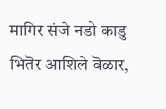मागिर संजे नडो काडु भितॆर आशिले वॆळार,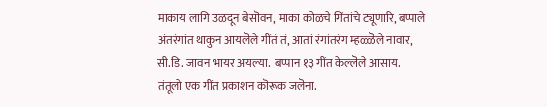माकाय लागि उळदून बेसॊवन, माका कोळचे गिंतांचे ट्यूणारि, बप्पाले अंतरंगांत थाकुन आयलॆले गींतं तं, आतां रंगांतरंग म्हळ्ळॆले नावार, सी.डि. जावन भायर अयल्या.  बप्पान १३ गींत केल्लॆले आसाय. तंतूलो एक गींत प्रकाशन कॊरूक जलॆना.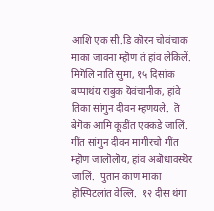आशि एक सी.डि कॊरन चोवंचाक माका जावना म्हॊण तं हांव लेकिलें.  मिगॆलि नाति सुमा, १५ दिसांक बप्पाथंय राबुक यॆवंचानीक, हांवे तिका सांगुन दीवन म्हणयले.  तॆ बेगॆक आमि कूडींत एक्कडे जालिं.  गींत सांगुन दीवन मागीरचो गींत म्हॊण जालॊलॊय, हांव अबॊधावस्थॆर जालिं.  पुतान काण माका हॊस्पिटलांत वेल्लि.  १२ दीस थंगा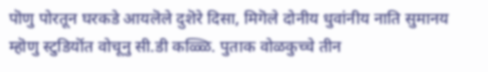पॊणु पोरतून घरकडे आयलॆले दुशॆरे दिसा, मिगॆले दोनीय धुवांनीय नाति सुमानय म्हॊणु स्टुडियॊंत वोचूनु सी.डी कळ्ळि. पुताक वोळकुच्चे तीन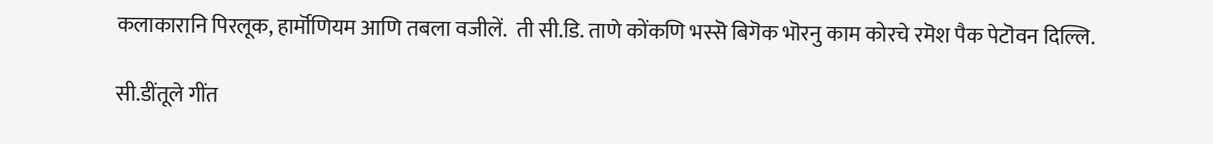कलाकारानि पिरलूक, हार्मॊणियम आणि तबला वजीलें.  ती सी.डि. ताणे कोंकणि भस्सॆ बिगॆक भॊरनु काम कोरचे रमॆश पैक पेटॊवन दिल्लि.

सी.डींतूले गींत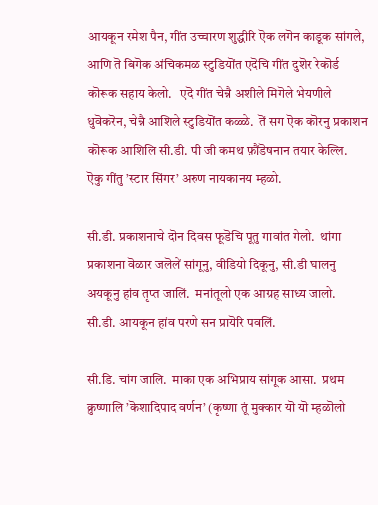आयकून रमेश पैन, गींत उच्चारण शुद्धीरि ऎक लगॆन काडूक सांगले, आणि तॆ बिगॆक अंचिकमळ स्टुडियॊंत एदॆचि गींत दुशॆर रेकॊर्ड कॊरूक सहाय केलो.   एदॆ गींत चेन्नै अशीले मिगॆले भेयणीले धुवॆकरॆन, चेन्नै आशिले स्टुडियॊंत कळ्ळे.  तॆं सग ऎक कॊरनु प्रकाशन कॊरूक आशिलि सी.डी. पी जी कमथ फ़ौंडॆषनान तयार केल्लि.  ऎकु गींतु ’स्टार सिंगर’ अरुण नायकानय म्हळो.

सी.डी. प्रकाशनाचे दॊन दिवस फूडॆचि पूतु गावांत गेलो.  थांगा प्रकाशना वॆळार जलॆलें सांगूनु, वीडियो दिकूनु, सी.डी घालनु अयकूनु हांव तृप्त जालिं.  मनांतूलो एक आग्रह साध्य जालो.  सी.डी. आयकून हांव परणे सन प्रायॆरि पवलिं.

सी.डि. चांग जालि.  माका एक अभिप्राय सांगूक आसा.  प्रथम क्रुष्णालि ’कॆशादिपाद वर्णन’ (कृष्णा तूं मुक्कार यॊ यॊ म्हळॊलो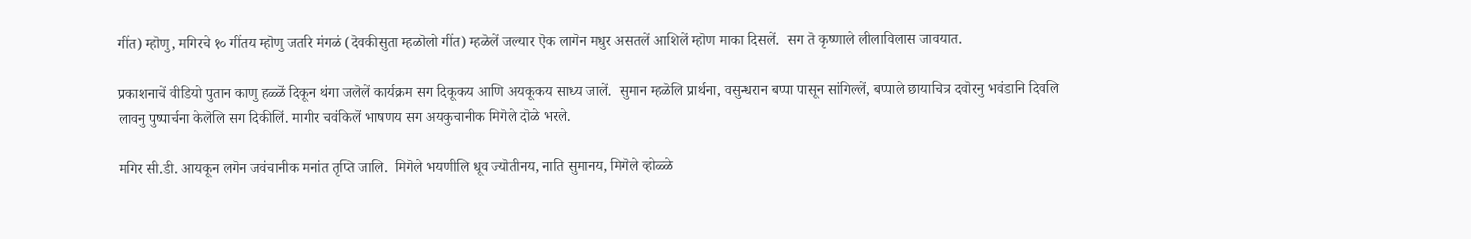गींत) म्हॊणु, मगिरचे १० गींतय म्हॊणु जतरि मंगळं (दॆवकीसुता म्हळॊलो गींत) म्हळॆलें जल्यार ऎक लागॆन मधुर असतलें आशिलें म्हॊण माका दिसलें.  सग तॆ कृष्णाले लीलाविलास जावयात.

प्रकाशनाचें वीडियो पुतान काणु हळ्ळॆं दिकून थंगा जलॆलें कार्यक्रम सग दिकूकय आणि अयकूकय साध्य जालें.  सुमान म्हळॆलि प्रार्थना, वसुन्धरान बप्पा पासून सांगिल्लें, बप्पाले छायाचित्र दवॊरनु भवंडानि दिवलि लावनु पुष्पार्चना केलॆलि सग दिकीलिं. मागीर चवंकिलॆं भाषणय सग अयकुचानीक मिगॆले दॊळे भरले.

मगिर सी.डी. आयकून लगॆन जवंचानीक मनांत तृप्ति जालि.  मिगॆले भयणीलि धूव ज्यॊतीनय, नाति सुमानय, मिगॆले व्होळ्ळे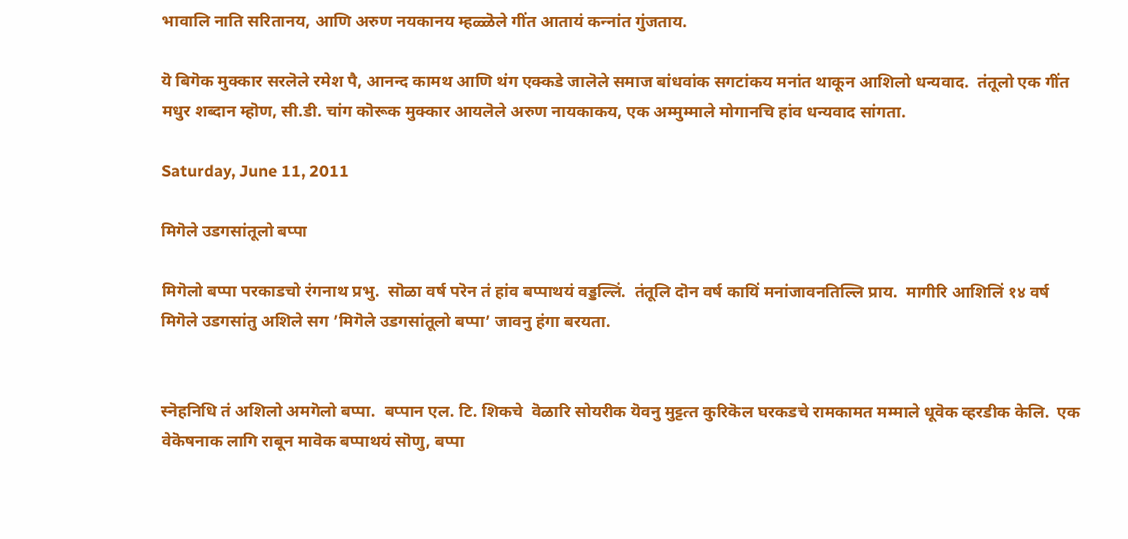भावालि नाति सरितानय, आणि अरुण नयकानय म्हळ्ळॆले गींत आतायं कन्‍नांत गुंजताय.

यॆ बिगॆक मुक्कार सरलॆले रमेश पै, आनन्द कामथ आणि थंग एक्कडे जालॆले समाज बांधवांक सगटांकय मनांत थाकून आशिलो धन्यवाद.  तंतूलो एक गींत मधुर शब्दान म्हॊण, सी.डी. चांग कॊरूक मुक्कार आयलॆले अरुण नायकाकय, एक अम्मुम्माले मोगानचि हांव धन्यवाद सांगता.

Saturday, June 11, 2011

मिगॆले उडगसांतूलो बप्पा

मिगॆलो बप्पा परकाडचो रंगनाथ प्रभु.  सॊळा वर्ष परॆन तं हांव बप्पाथयं वड्डल्लिं.  तंतूलि दॊन वर्ष कायिं मनांजावनतिल्लि प्राय.  मागीरि आशिलिं १४ वर्ष मिगॆले उडगसांतु अशिले सग ’मिगॆले उडगसांतूलो बप्पा’ जावनु हंगा बरयता.


स्नॆहनिधि तं अशिलो अमगॆलो बप्पा.  बप्पान एल. टि. शिकचे  वॆळारि सोयरीक यॆवनु मुट्टत्‍त कुरिकॆल घरकडचे रामकामत मम्माले धूवॆक व्हरडीक केलि.  एक वेकॆषनाक लागि राबून मावॆक बप्पाथयं सॊणु, बप्पा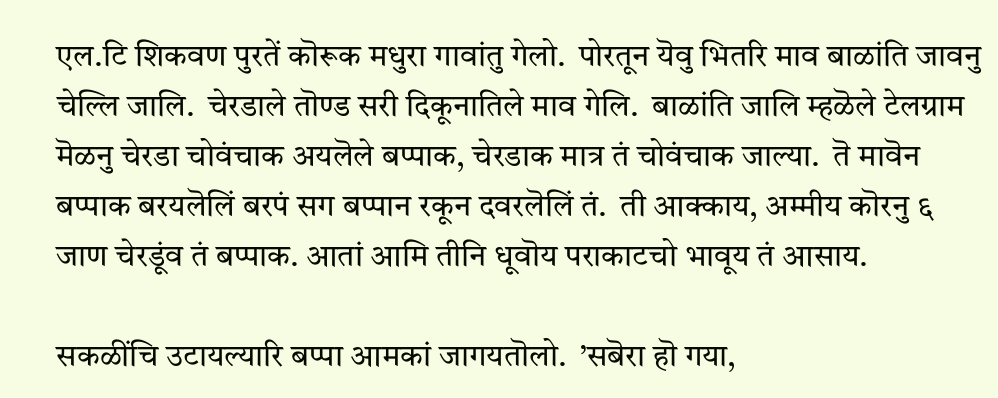एल.टि शिकवण पुरतें कॊरूक मधुरा गावांतु गेलो.  पोरतून यॆवु भितरि माव बाळांति जावनु चेल्लि जालि.  चेरडाले तॊण्ड सरी दिकूनातिले माव गेलि.  बाळांति जालि म्हळॆले टेलग्राम मॆळनु चेरडा चोवंचाक अयलॆले बप्पाक, चेरडाक मात्र तं चोवंचाक जाल्या.  तॆ मावॆन बप्पाक बरयलॆलिं बरपं सग बप्पान रकून दवरलॆलिं तं.  ती आक्काय, अम्मीय कॊरनु ६ जाण चेरडूंव तं बप्पाक. आतां आमि तीनि धूवॊय पराकाटचो भावूय तं आसाय.

सकळींचि उटायल्यारि बप्पा आमकां जागयतॊलो.  ’सबॆरा हॊ गया,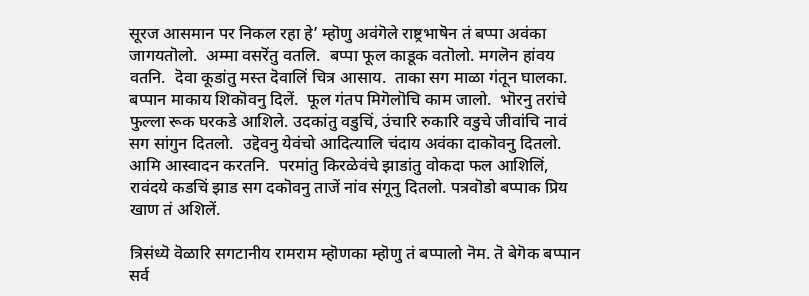सूरज आसमान पर निकल रहा हे’ म्हॊणु अवंगॆले राष्ट्रभाषॆन तं बप्पा अवंका जागयतॊलो.  अम्मा वसरॆंतु वतलि.  बप्पा फूल काडूक वतॊलो. मगलॆन हांवय वतनि.  दॆवा कूडांतु मस्त दॆवालिं चित्र आसाय.  ताका सग माळा गंतून घालका.  बप्पान माकाय शिकॊवनु दिलें.  फूल गंतप मिगॆलॊचि काम जालो.  भॊरनु तरांचे फुल्ला रूक घरकडे आशिले. उदकांतु वडुचिं, उंचारि रुकारि वडुचे जीवांचि नावं सग सांगुन दितलो.  उद्दॆवनु येवंचो आदित्यालि चंदाय अवंका दाकॊवनु दितलो.  आमि आस्वादन करतनि.  परमांतु किरळेवंचे झाडांतु वोकदा फल आशिलिं, रावंदये कडचिं झाड सग दकॊवनु ताजें नांव संगूनु दितलो. पत्रवॊडो बप्पाक प्रिय खाण तं अशिलें.

त्रिसंध्यॆ वॆळारि सगटानीय रामराम म्हॊणका म्हॊणु तं बप्पालो नॆम. तॆ बेगॆक बप्पान सर्व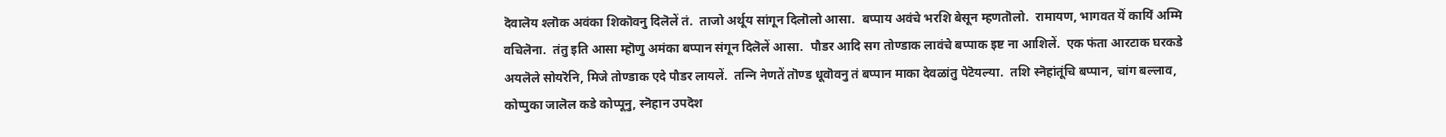दॆवालॆय श्‍लॊक अवंका शिकॊवनु दिलॆलें तं.  ताजो अर्थूय सांगून दिलॊलो आसा.  बप्पाय अवंचे भरशि बेसून म्हणतॊलो.  रामायण, भागवत यॆं कायिं अम्मि वचिलॆना.  तंतु इति आसा म्हॊणु अमंका बप्पान संगून दिलॆलें आसा.  पौडर आदि सग तोण्डाक लावंचे बप्पाक इष्ट ना आशिलें.  एक फंता आरटाक घरकडे अयलॆले सोयरॆनि, मिजे तोण्डाक एदे पौडर लायलें.  तन्‍नि नेणतें तॊण्ड धूवॊवनु तं बप्पान माका देवळांतु पेटॆयल्या.  तशि स्नॆहांतूंचि बप्पान, चांग बल्लाव, कोप्पुका जालॆल कडे कोप्पूनु, स्नॆहान उपदॆश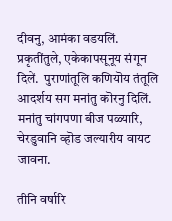दीवनु, आमंका वडयलिं.  प्रकृतींतुले, एकेकापसूनूय संगून दिलें.  पुराणांतूलि कणियॊय तंतूलि आदर्शय सग मनांतु कॊरनु दिलिं.  मनांतु चांगपणा बीज पळ्यारि, चेरडुवानि व्हॊड जल्यारीय वायट जावना.

तीनि वर्षारि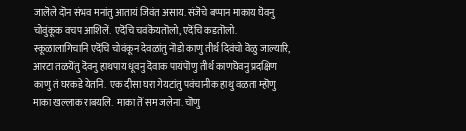जालॆले दॊन संभव मनांतु आतायं जिवंत असाय. संजॆचे बप्पान माकाय घॆवनु चोवुंकूक वचप आशिलें.  एदॆंचि चवंकॆयतॊलो, एदॆंचि कडतॊलो.  स्कूळालागिचानि एदॆंचि चोवंकून देवळांतु नॊडो काणु तीर्थ दिवंचो वॆळु जाल्यारि, आरटा तळयॆंतु दॆवनु हाथपाय धूवनु दॆवाक पायंपॊणु तीर्थ काणघॆवनु प्रदक्षिण काणु तं घरकडे येतनि.  एक दीसा घरा गेयटांतु पवंचानीक हाथु वळता म्हॊणु माका खल्लाक राबयलि.  माका तॆं सम जलेना. चॊणु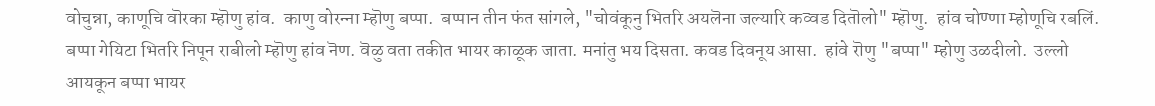वोचुन्ना, काणूचि वॊरका म्हॊणु हांव.  काणु वोरन्‍ना म्हॊणु बप्पा.  बप्पान तीन फंत सांगले, "चोवंकूनु भितरि अयलॆना जल्यारि कव्वड दितॊलो" म्हॊणु.  हांव चोण्‍णा म्होणूचि रबलिं.  बप्पा गेयिटा भितरि निपून राबीलो म्हॊणु हांव नॆण. वॆळु वता तकीत भायर काळूक जाता. मनांतु भय दिसता. कवड दिवनूय आसा.  हांवे रॊणु "बप्पा" म्होणु उळदीलो.  उल्लो आयकून बप्पा भायर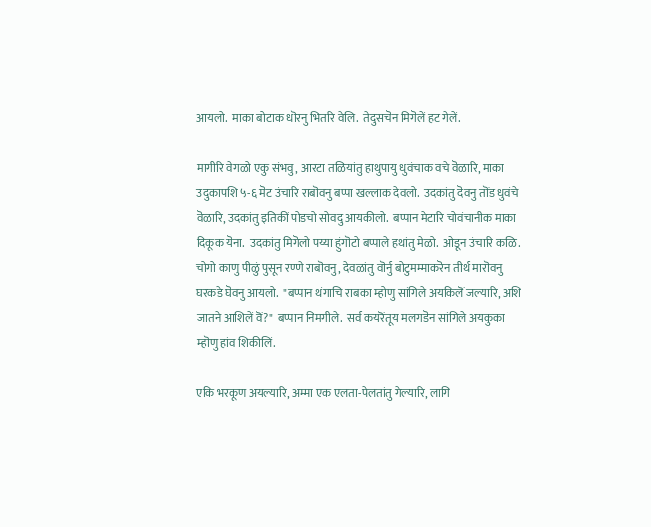आयलो.  माका बोटाक धॊरनु भितरि वेलि.  तेदुसचॆन मिगॆलें हट गेलें.

मागीरि वेगळो एकु संभवु, आरटा तळियांतु हाथुपायु धुवंचाक वचे वॆळारि, माका उदुकापशि ५-६ मॆट उंचारि राबॊवनु बप्पा खल्लाक देवलो.  उदकांतु दॆवनु तॊंड धुवंचे वॆळारि, उदकांतु इतिकीं पोडचो सोवदु आयकीलो.  बप्पान मेटारि चोवंचानीक माका दिकूक यॆना.  उदकांतु मिगॆलो पय्या हुंगॊटो बप्पाले हथांतु मेळो.  ओडून उंचारि कळि.  चोगो काणु पीळुं पुसून रण्णे राबॊवनु, देवळांतु वॊर्नु बोटुमम्माकरॆन तीर्थ मारॊवनु घरकडे घॆवनु आयलो.  "बप्पान थंगाचि राबका म्होणु सांगिले अयकिलॆं जल्यारि, अशि जातने आशिलें वॆं?"  बप्पान निमगीले.  सर्व कयरॆंतूय मलगडॆन सांगिले अयकुका म्हॊणु हांव शिकीलिं.

एकि भरकूण अयल्यारि, अम्मा एक एलता-पेलतांतु गेल्यारि, लागि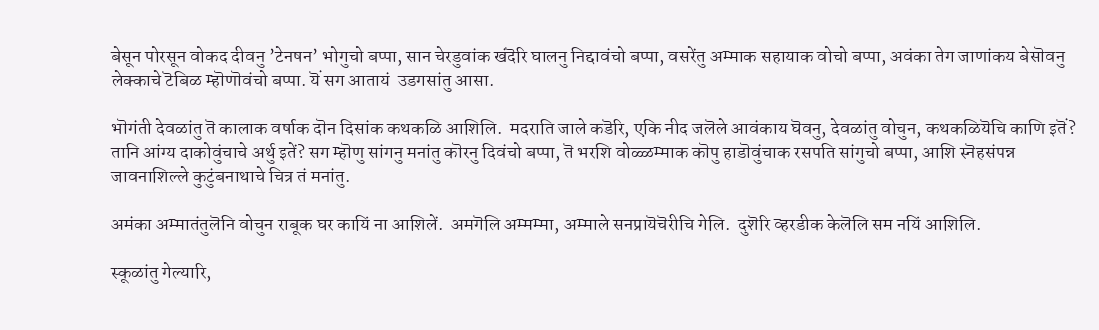बेसून पोरसून वोकद दीवनु ’टेनषन’ भोगुचो बप्पा, सान चेरडुवांक खंदॆरि घालनु निद्दावंचो बप्पा, वसरेंतु अम्माक सहायाक वोचो बप्पा, अवंका तेग जाणांकय बेसॊवनु लेक्‍काचे टॆबिळ म्हॊणॊवंचो बप्पा. यॆं सग आतायं  उडगसांतु आसा.

भॊगंती देवळांतु तॆ कालाक वर्षाक दॊन दिसांक कथकळि आशिलि.  मदराति जाले कडॆरि, एकि नीद जलॆले आवंकाय घॆवनु, देवळांतु वोचुन, कथकळियॆचि काणि इतॆं?  तानि आंग्य दाकोवुंचाचे अर्थु इतें? सग म्हॊणु सांगनु मनांतु कॊरनु दिवंचो बप्पा, तॆ भरशि वोळ्ळम्माक कॊपु हाडॊवुंचाक रसपति सांगुचो बप्पा, आशि स्नॆहसंपन्न जावनाशिल्ले कुटुंबनाथाचे चित्र तं मनांतु.

अमंका अम्मातंतुलॆनि वोचुन राबूक घर कायिं ना आशिलें.  अमगॆलि अम्मम्मा, अम्माले सनप्रायॆचॆरीचि गेलि.  दुशॆरि व्हरडीक केलॆलि सम नयिं आशिलि.

स्कूळांतु गेल्यारि,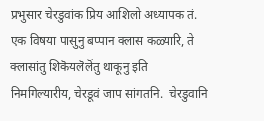प्रभुसार चेरडुवांक प्रिय आशिलो अध्यापक तं.  एक विषया पासुनु बप्पान क्लास कळ्यारि, ते क्लासांतु शिकॆयलॆलॆंतु थाकूनु इति निमगिल्यारीय, चेरडूवं जाप सांगतनि.  चेरडुवानि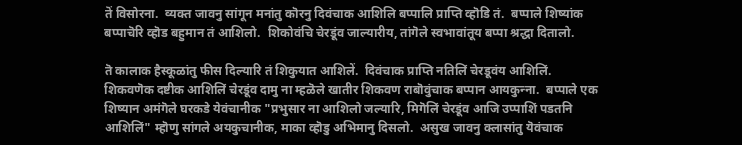तॆं विसोरना.  व्यक्‍त जावनु सांगून मनांतु कॊरनु दिवंचाक आशिलि बप्पालि प्राप्‍ति व्हॊडि तं.  बप्पाले शिष्यांक बप्पाचॆरि व्हॊड बहुमान तं आशिलो.  शिकोवंचि चेरडूंव जाल्यारीय, तांगॆले स्वभावांतूय बप्पा श्रद्धा दितालो.

तॆ कालाक हैस्कूळांतु फीस दिल्यारि तं शिकुयात आशिलें.  दिवंचाक प्राप्ति नतिलिं चेरडूवंय आशिलिं.  शिकवणॆक दष्टीक आशिलिं चेरडूंव दामु ना म्हळॆले खातीर शिकवण राबॊवुंचाक बप्पान आयकुन्‍ना.  बप्पाले एक शिष्यान अमंगॆले घरकडे येवंचानीक "प्रभुसार ना आशिलो जल्यारि, मिगॆलिं चेरडूंव आजि उप्पाशिं पडतनि आशिलिं" म्हॊणु सांगले अयकुचानीक, माका व्हॊडु अभिमानु दिसलो.  असुख जावनु क्लासांतु यॆवंचाक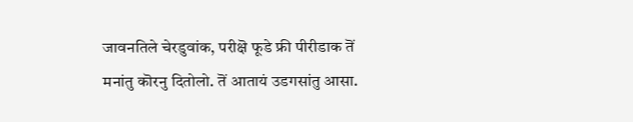जावनतिले चेरडुवांक, परीक्षॆ फूडे फ्री पीरीडाक तॆं मनांतु कॊरनु दितोलो. तॆं आतायं उडगसांतु आसा.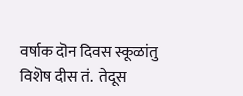वर्षाक दॊन दिवस स्कूळांतु विशॆष दीस तं.  तेदूस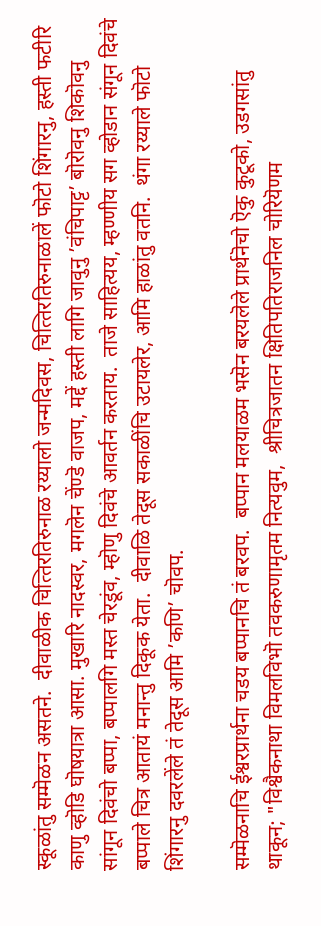स्कूळांतु सम्मॆळन असतने.  दीवाळीक चित्‍तिरतिरुनाळ रय्यालो जन्मदिवस, चित्‍तिरतिरुनाळालें फॊटो शिंगारनु, हस्ती फटीरि काणु व्हॊडि घॊषयात्रा आसा. मुखारि नादस्वर, मगलॆन चेंण्डॆ वाजप, मद्दें हस्ती लागि जावुनु ’वंचिपाट्ट’ बॊरॊवनु शिकॊवनु सांगून दिवंचो बप्पा, बप्पालगि मस्त चेरडूंव, म्हॊणु दिवंचे आवर्तन करताय.  ताजे साहित्यय, म्हण्‍णीय सग व्होडान संगून दिवंचे बप्पाले चित्र आतायं मनान्तु दिकूक येता.  दीवाळि तेदूस सकाळींचि उटायलेर, आमि हाळांतु वतनि.  थंगा रय्याले फॊटो शिंगारनु दवरलेंले तं तेदूस आमि ’कणि’ चॊवप.

सम्मॆळनाचि ईश्वरप्रार्थना चडय बप्पानचि तं बरवप.  बप्पान मलयाळम भसॆन बरयलॆले प्रार्थनॆचो ऎकु कुटूको, उडगसांतु थाकून; "विश्वैकनाथा विमलविभॊ तवकरुणामृतम नित्यवुम,  श्रीचित्रजातन क्षितिपतिराजनिल चोरियॆणम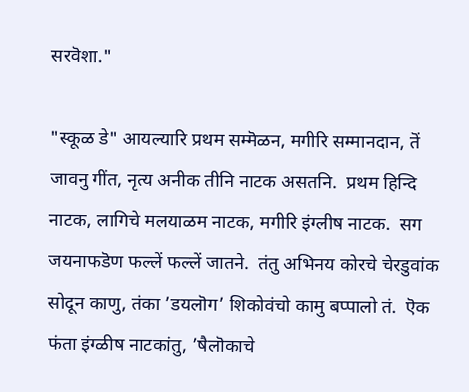सरवॆशा."

"स्कूळ डे" आयल्यारि प्रथम सम्मॆळन, मगीरि सम्मानदान, तॆं जावनु गींत, नृत्य अनीक तीनि नाटक असतनि.  प्रथम हिन्दि नाटक, लागिचे मलयाळम नाटक, मगीरि इंग्लीष नाटक.  सग जयनाफडॆण फल्लें फल्लें जातने.  तंतु अभिनय कोरचे चेरडुवांक सोदून काणु, तंका ’डयलॊग’ शिकोवंचो कामु बप्पालो तं.  ऎक फंता इंग्ळीष नाटकांतु, ’षैलॊकाचे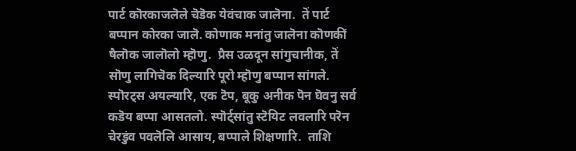पार्ट कॊरकाजलॆले चॆडॆक येवंचाक जालॆना.  तॆं पार्ट बप्पान कोरका जालॆ. कोणाक मनांतु जालॆना कॊणकीं षैलॊक जालॊलो म्हॊणु.  प्रैस उळदून सांगुचानीक, तॆं सॊणु लागिचॆक दिल्यारि पूरो म्हॊणु बप्पान सांगले.  स्पॊरट्स अयल्यारि, एक टॆप, बूकु अनीक पॆन घॆवनु सर्व कडॆय बप्पा आसतलो. स्पॊर्ट्सांतु स्टॆयिट लवलारि परॆन चेरडुंव पवलॆलि आसाय, बप्पाले शिक्षणारि.  ताशि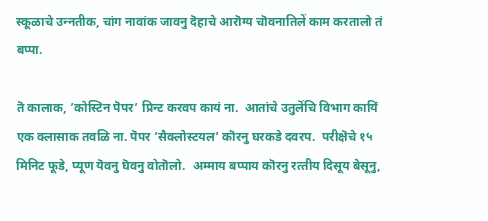स्कूळाचे उन्‍नतीक, चांग नावांक जावनु दॆहाचे आरॊग्य चॊवनातिलें काम करतालो तं बप्पा.

तॆ कालाक, ’कोस्टिन पॆपर’ प्रिन्‍ट करवप कायं ना.  आतांचे उतुलॆंचि विभाग कायिं एक क्लासाक तवळि ना. पॆपर ’सैक्लोस्टयल’ कॊरनु घरकडे दवरप.  परीक्षॆचे १५ मिनिट फूडे, प्यूण यॆवनु घॆवनु वोतॊलो.  अम्माय बप्पाय कॊरनु रत्‍तीय दिसूय बेसूनु,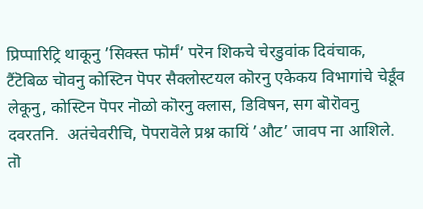प्रिप्पारिट्रि थाकूनु ’सिक्स्त फॊर्मं’ परॆन शिकचे चेरडुवांक दिवंचाक, टैंटॆबिळ चॊवनु कोस्टिन पॆपर सैक्लोस्टयल कॊरनु एकेकय विभागांचे चेर्डूंव लेकूनु, कोस्‍टिन पॆपर नॊळो कॊरनु क्लास, डिविषन, सग बॊरॊवनु दवरतनि.  अतंचेवरीचि, पॆपरावॆले प्रश्न कायिं ’औट’ जावप ना आशिले.  तॊ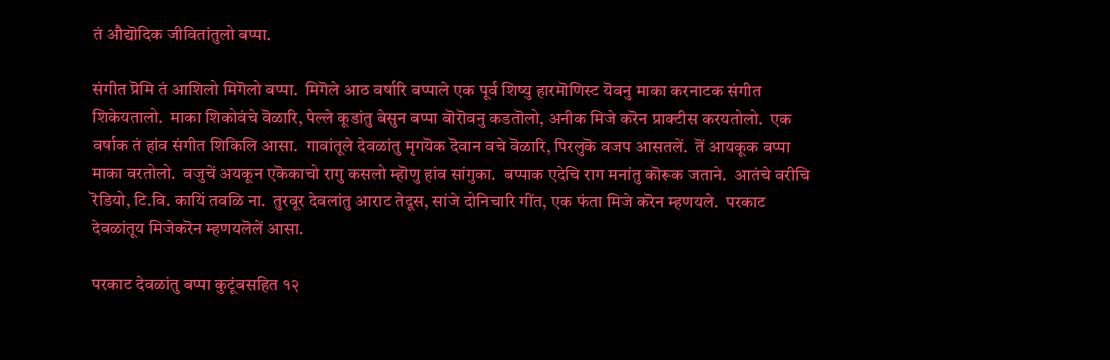तं औद्यॊदिक जीवितांतुलो बप्पा.

संगीत प्रॆमि तं आशिलो मिगॆलो बप्पा.  मिगॆले आठ वर्षारि बप्पाले एक पूर्व शिष्यु हारमॊणिस्ट यॆवनु माका करनाटक संगीत शिकेयतालो.  माका शिकोवंचे वॆळारि, पेल्ले कूडांतु बेसुन बप्पा बॊरॊवनु कडतॊलो, अनीक मिजे करॆन प्राक्टीस करयतोलो.  एक वर्षाक तं हांव संगीत शिकिलि आसा.  गावांतूले देवळांतु मृगयॆक दॆवान वचे वॆळारि, पिरलुकॆ वजप आसतलें.  तॆं आयकूक बप्पा माका वरतोलो.  वजुचें अयकून एकॆकाचो रागु कसलो म्हॊणु हांव सांगुका.  बप्पाक एदेचि राग मनांतु कॊरूक जताने.  आतंचे वरीचि रॆडियो, टि.वि. कायिं तवळि ना.  तुरवूर देवलांतु आराट तेदूस, सांजे दोनिचारि गींत, एक फंता मिजे करॆन म्हणयले.  परकाट देवळांतूय मिजेकरॆन म्हणयलॆलें आसा.

परकाट देवळांतु बप्पा कुटूंबसहित १२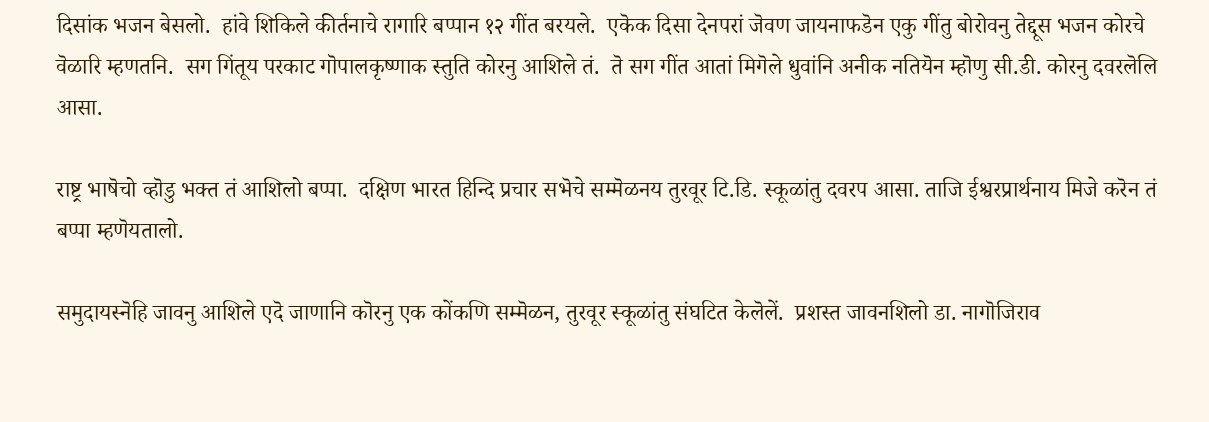दिसांक भजन बेसलो.  हांवे शिकिले कीर्तनाचे रागारि बप्पान १२ गींत बरयले.  एकॆक दिसा देनपरां जॆवण जायनाफडॆन एकु गींतु बोरोवनु तेद्दूस भजन कोरचे वॆळारि म्हणतनि.  सग गिंतूय परकाट गॊपालकृष्णाक स्तुति कोरनु आशिले तं.  तॆ सग गींत आतां मिगॆले धुवांनि अनीक नतियॆन म्हॊणु सी.डी. कोरनु दवरलॆलि आसा.

राष्ट्र भाषॆचो व्हॊडु भक्‍त तं आशिलो बप्पा.  दक्षिण भारत हिन्दि प्रचार सभॆचे सम्मॆळनय तुरवूर टि.डि. स्कूळांतु दवरप आसा. ताजि ईश्वरप्रार्थनाय मिजे करॆन तं बप्पा म्हणॆयतालो.

समुदायस्नॆहि जावनु आशिले एदॆ जाणानि कॊरनु एक कोंकणि सम्मॆळन, तुरवूर स्कूळांतु संघटित केलॆलें.  प्रशस्त जावनशिलो डा. नागॊजिराव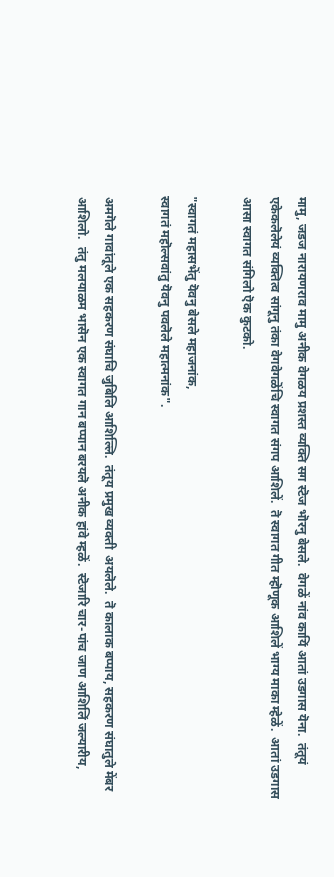मामु, जडज नारायणराव मामु अनीक वेगळय प्रशस्त व्यक्ति सग स्टॆज भॊरनु बेसले.  वेगळें नांव कायिं आतां उडगास यॆना.  तंतूयं एकेकलॆलेयं व्यक्‍तित्व सांगूनु तंका वेगवेगळॆंचि स्वागत संगप आशिलें.  तॆ स्वागत गीत म्हॊणूक आशिलें भाग्य माका म्हेळें.  आतां उडगास आसा स्वागत संगिलो ऎक कुटको.

"स्वागतं महासभॆंतु यॆवनु बेसले महाजनांक,
स्वागतं महॊल्‍सवांतु यॆवनु पवलॆले महात्मनांक".

अमगॆले गावांतूले एक सहकरण संघाचि जुबिलि आशिल्लि.  तंतूय प्रमुख व्यक्ती  अयलॆले.  तॆ कालाक बप्पाय, सहकरण संघातुले मेंबर  आशिलो.  तंतु मलयाळम भासॆन एक स्वागत गान बप्पान बरयलॆ अनीक हांवे म्हळॆं.  स्टॆजारि चार-पांच जाण आशिलिं जल्यारीय,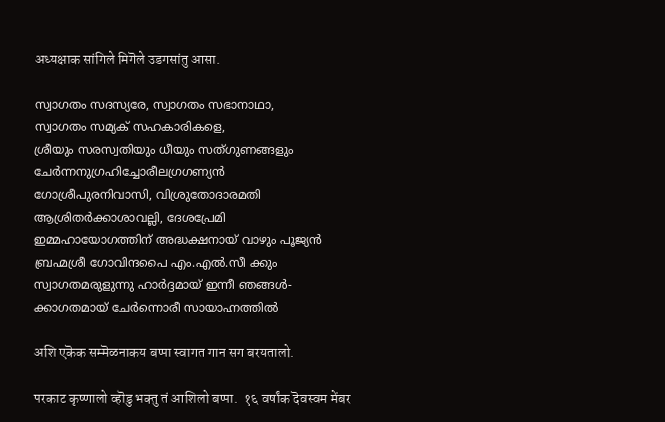अध्यक्षाक सांगिले मिगॆले उडगसांतु आसा.

സ്വാഗതം സദസ്യരേ, സ്വാഗതം സഭാനാഥാ,
സ്വാഗതം സമ്യക് സഹകാരികളെ,
ശ്രീയും സരസ്വതിയും ധീയും സത്ഗുണങ്ങളും
ചേര്‍ന്നനുഗ്രഹിച്ചോരീലഗ്രഗണ്യന്‍
ഗോശ്രീപുരനിവാസി, വിശ്രുതോദാരമതി
ആശ്രിതര്‍ക്കാശാവല്ലി, ദേശപ്രേമി
ഇമ്മഹായോഗത്തിന് അദ്ധക്ഷനായ് വാഴും പൂജ്യന്‍
ബ്രഹ്മശ്രീ ഗോവിന്ദപൈ എം.എല്‍.സീ ക്കും
സ്വാഗതമരുളുന്നു ഹാര്‍ദ്ദമായ് ഇന്നീ ഞങ്ങള്‍-
ക്കാഗതമായ് ചേര്‍ന്നൊരീ സായാഹ്നത്തില്‍

अशि एकॆक सम्मॆळनाकय बप्पा स्वागत गान सग बरयतालो.

परकाट कृष्णालो व्हॊडु भक्‍तु तं आशिलो बप्पा.  १६ वर्षांक दॆवस्वम मेंबर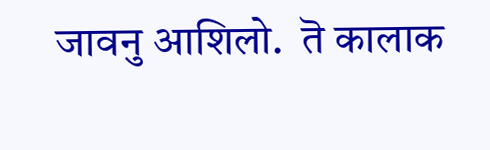जावनु आशिलो.  तॆ कालाक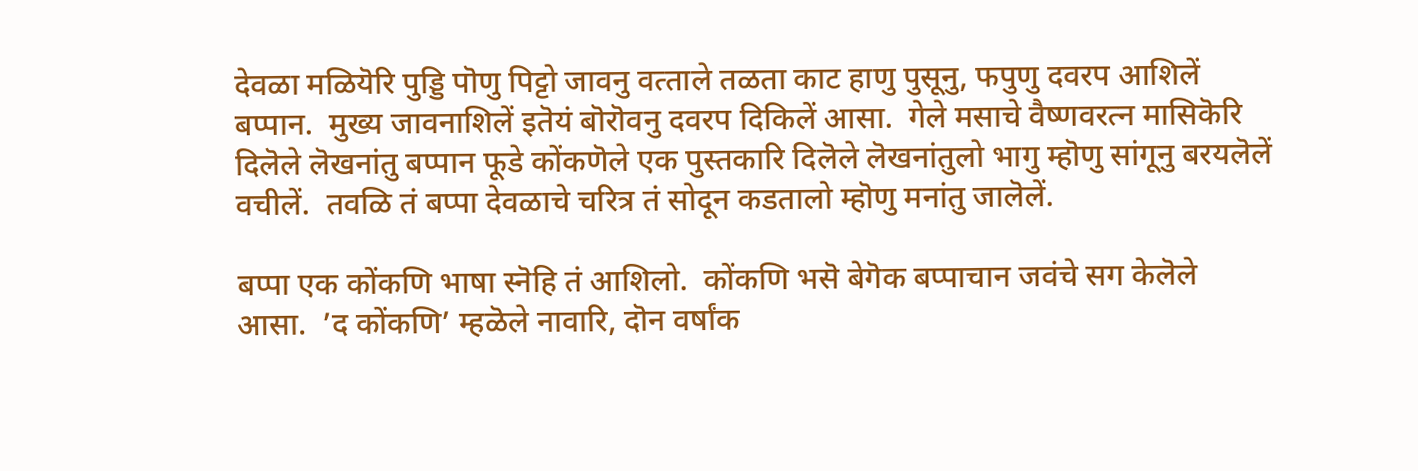देवळा मळियॆरि पुड्डि पॊणु पिट्टो जावनु वत्‍ताले तळता काट हाणु पुसूनु, फपुणु दवरप आशिलें बप्पान.  मुख्य जावनाशिलें इतॆयं बॊरॊवनु दवरप दिकिलें आसा.  गेले मसाचे वैष्णवरत्‍न मासिकॆरि दिलॆले लॆखनांतु बप्पान फूडे कोंकणॆले एक पुस्तकारि दिलॆले लॆखनांतुलो भागु म्हॊणु सांगूनु बरयलॆलें वचीलें.  तवळि तं बप्पा देवळाचे चरित्र तं सोदून कडतालो म्हॊणु मनांतु जालॆलें.

बप्पा एक कोंकणि भाषा स्नॆहि तं आशिलो.  कोंकणि भसॆ बेगॆक बप्पाचान जवंचे सग केलॆले आसा.  ’द कोंकणि’ म्हळॆले नावारि, दॊन वर्षांक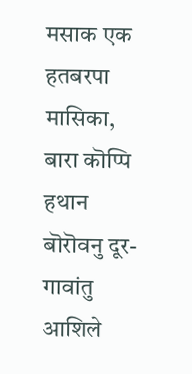मसाक एक हतबरपा मासिका, बारा कॊप्पि हथान बॊरॊवनु दूर-गावांतु आशिले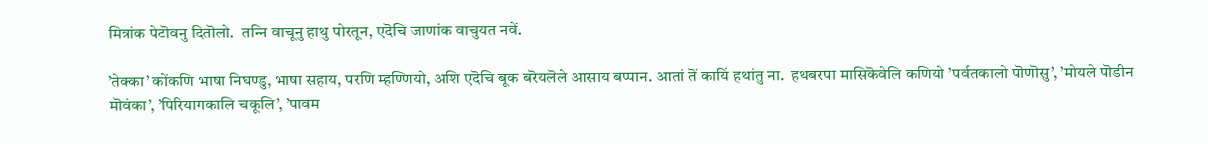मित्रांक पेटॊवनु दितॊलो.  तन्‍नि वाचूनु हाथु पोरतून, एदॆचि जाणांक वाचुयत नवें.

’तेक्का’ कोंकणि भाषा निघण्डु, भाषा सहाय, परणि म्हण्णियो, अशि एदॆचि बूक बरॆयलॆले आसाय बप्पान. आतां तॆं कायिं हथांतु ना.  हथबरपा मासिकॆवेलि कणियो ’पर्वतकालो पॊणॊसु’, ’मोयले पॊडीन मॊवंका’, ’पिरियागकालि चकूलि’, ’पावम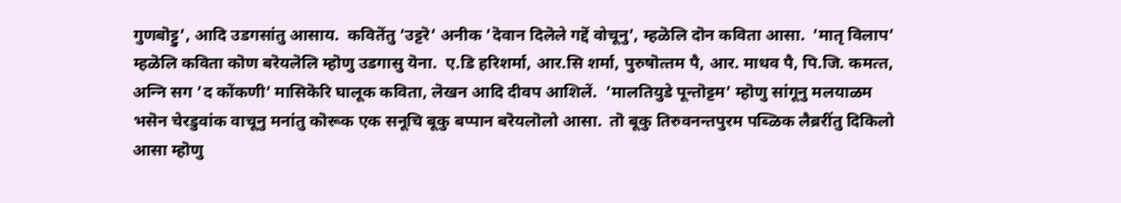गुणबॊट्टु’, आदि उडगसांतु आसाय.  कवितॆंतु ’उट्टरॆ’ अनीक ’दॆवान दिलॆले गद्दॆं वोचूनु’, म्हळॆलि दॊन कविता आसा.  ’मातृ विलाप’ म्हळॆलि कविता कॊण बरॆयलॆलि म्हॊणु उडगासु यॆना.  ए.डि हरिशर्मा, आर.सि शर्मा, पुरुषॊत्‍तम पै, आर. माधव पै, पि.जि. कमत्‍त, अन्‍नि सग ’द कोंकणी’ मासिकॆरि घालूक कविता, लॆखन आदि दीवप आशिलें.  ’मालतियुडे पून्तॊट्टम’ म्हॊणु सांगूनु मलयाळम भसॆन चेरडुवांक वाचूनु मनांतु कॊरूक एक सनूचि बूकु बप्पान बरॆयलॊलो आसा.  तॊ बूकु तिरुवनन्तपुरम पब्‍ळिक लैब्ररींतु दिकिलो आसा म्हॊणु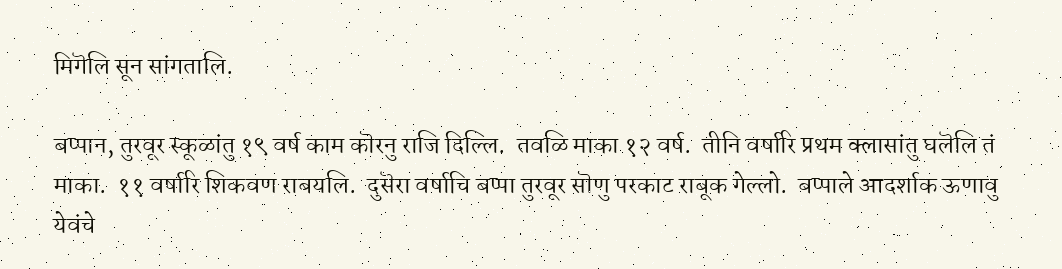मिगॆलि सून सांगतालि.

बप्पान, तुरवूर स्कूळांतु १९ वर्ष काम कॊरनु राजि दिल्लि.  तवळि माका १२ वर्ष.  तीनि वर्षारि प्रथम क्लासांतु घलॆलि तं माका.  ११ वर्षारि शिकवण राबयलि.  दुसॆरा वर्षाचि बप्पा तुरवूर सॊणु परकाट राबूक गेल्लो.  बप्पाले आदर्शाक ऊणावु येवंचे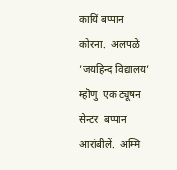कायिं बप्पान कोरना.  अलपळे ’जयहिन्द विद्यालय’ म्हॊणु  एक ट्यूषन सेन्‍टर  बप्पान आरांबीलें.  अम्मि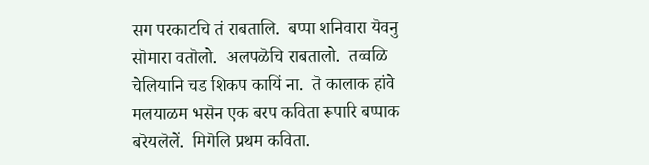सग परकाटचि तं राबतालि.  बप्पा शनिवारा यॆवनु सॊमारा वतॊलो.  अलपळॆचि राबतालो.  तव्वळि चेलियानि चड शिकप कायिं ना.  तॆ कालाक हांवे मलयाळम भसॆन एक बरप कविता रूपारि बप्पाक बरॆयलॆलें.  मिगॆलि प्रथम कविता.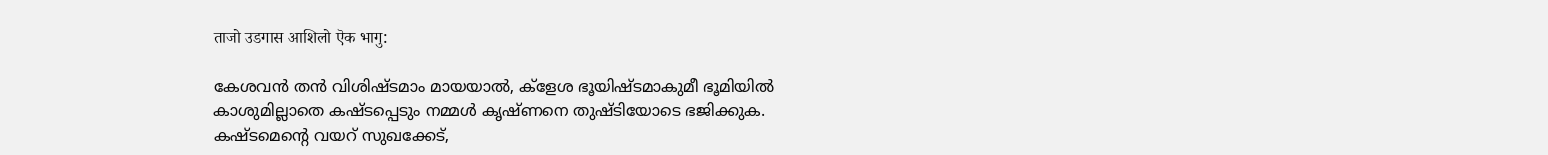ताजो उडगास आशिलो ऎक भागु:

കേശവന്‍ തന്‍ വിശിഷ്ടമാം മായയാല്‍, ക്ളേശ ഭൂയിഷ്ടമാകുമീ ഭൂമിയില്‍
കാശുമില്ലാതെ കഷ്ടപ്പെടും നമ്മള്‍ കൃഷ്ണനെ തുഷ്ടിയോടെ ഭജിക്കുക.
കഷ്ടമെന്റെ വയറ് സുഖക്കേട്,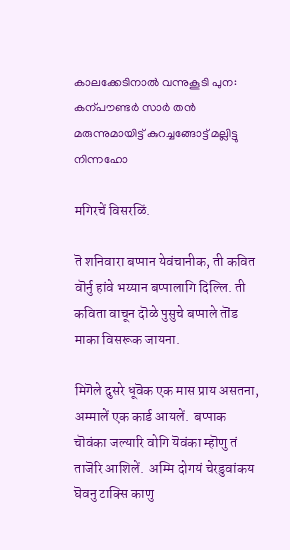കാലക്കേടിനാല്‍ വന്നുകൂടി പുന:
കന്പൗണ്ടര്‍ സാര്‍ തന്‍ മരുന്നുമായിട്ട് കുറച്ചങ്ങോട്ട് മല്ലിട്ടു നിന്നഹോ

मगिरचें विसरळिं.

तॆ शनिवारा बप्पान येवंचानीक, ती कवित वॊर्नु हांवे भय्यान बप्पालागि दिल्लि. ती कविता वाचून दॊळे पुसुचे बप्पाले तॊंड माका विसरूक जायना.

मिगॆले दुसरे धूवॆक एक मास प्राय असतना, अम्मालें एक कार्ड आयलें.  बप्पाक चॊवंका जल्यारि वोगि यॆवंका म्हॊणु तं ताजॆरि आशिलें.  अम्मि दोगयं चेरडुवांकय घॆवनु टाक्सि काणु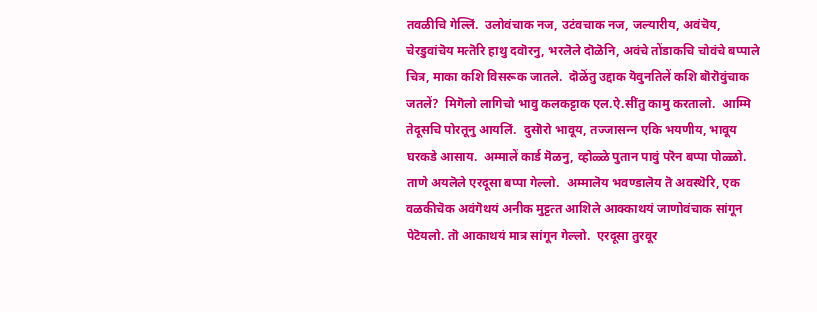तवळीचि गेल्लिं.  उलोवंचाक नज, उटंवचाक नज, जल्यारीय, अवंचॆय, चेरडुवांचॆय मत्‍तॆरि हाथु दवॊरनु, भरलॆले दॊळॆनि, अवंचे तोंडाकचि चोवंचे बप्पाले चित्र, माका कशि विसरूक जातले.  दॊळॆंतु उद्दाक यॆवुनतिलें कशि बॊरॊवुंचाक जतलें?  मिगॆलो लागिचो भावु कलकट्टाक एल.ऐ.सींतु कामु करतालो.  आम्मि तेदूसचि पोरतूनु आयलिं.  दुसॊरो भावूय, तज्जासन्‍न एकि भयणीय, भावूय घरकडे आसाय.  अम्मालें कार्ड मॆळनु, व्होळ्ळे पुतान पावुं परॆन बप्पा पोळ्ळो.  ताणे अयलॆले एरदूसा बप्पा गेल्लो.  अम्मालॆय भवण्डालॆय तॆ अवस्थॆरि, एक वळकीचॆक अवंगॆथयं अनीक मुट्टत्‍त आशिले आक्काथयं जाणोवंचाक सांगून पेटॆयलो. तॊ आकाथयं मात्र सांगून गेल्लो.  एरदूसा तुरवूर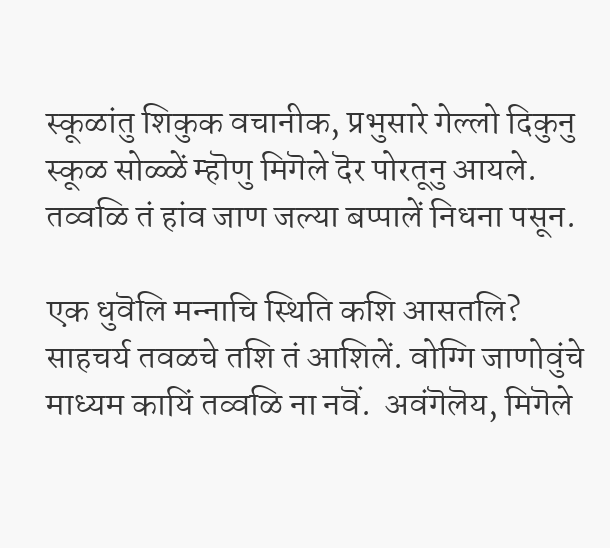स्कूळांतु शिकुक वचानीक, प्रभुसारे गेल्लो दिकुनु स्कूळ सोळ्ळें म्हॊणु मिगॆले दॆर पोरतूनु आयले.  तव्वळि तं हांव जाण जल्या बप्पालें निधना पसून.

एक धुवॆलि मन्‍नाचि स्थिति कशि आसतलि?  साहचर्य तवळचे तशि तं आशिलें. वोग्गि जाणोवुंचे माध्यम कायिं तव्वळि ना नवॆं.  अवंगॆलॆय, मिगॆले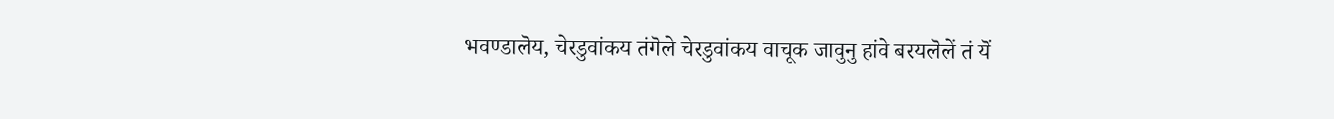भवण्डालॆय, चेरडुवांकय तंगॆले चेरडुवांकय वाचूक जावुनु हांवे बरयलॆलें तं यॆं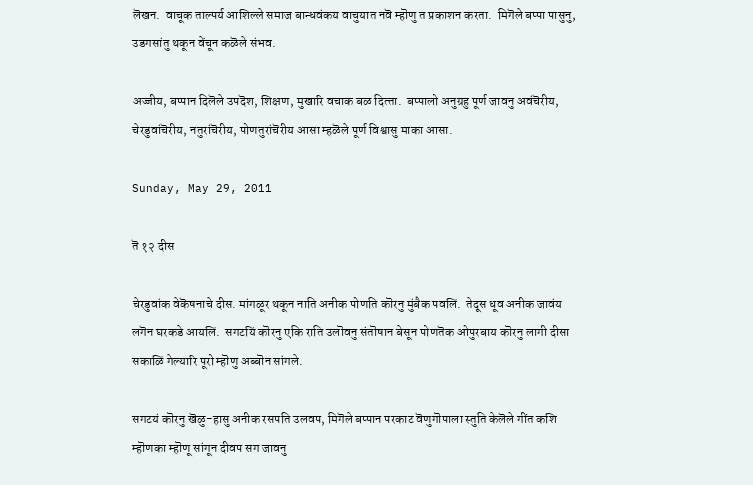लॆखन.  वाचूक ताल्पर्य आशिल्ले समाज बान्धवंकय वाचुयात नवॆ म्हॊणु त प्रकाशन करता.  मिगॆले बप्पा पासुनु, उडगसांतु थकून वेंचून कळॆले संभव.

अज्जीय, बप्पान दिलॆले उपदॆश, शिक्षण, मुखारि वचाक बळ दित्‍ता.  बप्पालो अनुग्रहु पूर्ण जावनु अवंचॆरीय, चेरडुवांचॆरीय, नतुरांचॆरीय, पोणतुरांचॆरीय आसा म्हळॆले पूर्ण विश्वासु माका आसा.

Sunday, May 29, 2011

तॆ १२ दीस

चेरडुवांक वेकॆषनाचे दीस. मांगळूर थकून नाति अनीक पोणति कॊरनु मुंबैक पवलिं.  तेदूस धूव अनीक जावंय लगॆन घरकडे आयलिं.  सगटयिं कॊरनु एकि राति उलॊवनु संतॊषान बेसून पोणतॆक ओपुरबाय कॊरनु लागी दीसा सकाळिं गेल्यारि पूरो म्हॊणु अब्बॊन सांगले.

सगटयं कॊरनु खॆळु-हासु अनीक रसपति उलवप, मिगॆले बप्पान परकाट वॆणुगॊपाला स्तुति केलॆले गींत कशि म्हॊणका म्हॊणू सांगून दीवप सग जावनु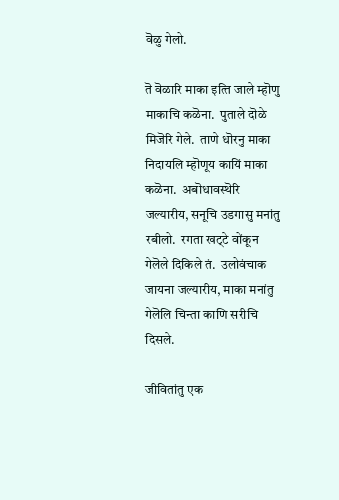वॆळु गेलो.

तॆ वॆळारि माका इत्‍ति जाले म्हॊणु माकाचि कळॆना.  पुताले दॊळे मिजॆरि गेले.  ताणे धॊरनु माका निदायलि म्हॊणूय कायिं माका कळॆना.  अबॊधावस्थॆरि जल्यारीय, सनूचि उडगासु मनांतु रबीलो.  रगता खट्‍टे वोंकून गेलॆले दिकिले तं.  उलोवंचाक जायना जल्यारीय, माका मनांतु गेलॆलि चिन्ता काणि सरीचि दिसले.

जीवितांतु एक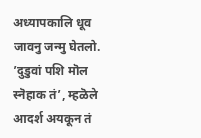अध्यापकालि धूव जावनु जन्मु घेतलो.  ’दुडुवां पशि मॊल स्नॆहाक तं’, म्हळॆले आदर्श अयकून तं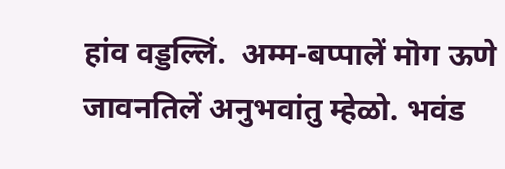हांव वड्डल्लिं.  अम्म-बप्पालें मॊग ऊणे जावनतिलें अनुभवांतु म्हेळो. भवंड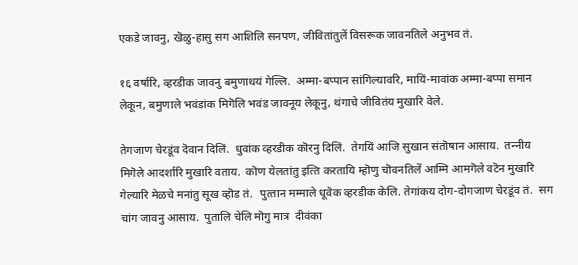एकडे जावनु, खॆळु-हासु सग आशिलि सनपण, जीवितांतुलें विसरूक जावनतिले अनुभव तं.

१६ वर्षारि, व्हरडीक जावनु बमुणाथयं गेल्लि.  अम्मा-बप्पान सांगिल्यावरि, मायिं-मावांक अम्मा-बप्पा समान लेकून, बमुणाले भवंडांक मिगॆलि भवंड जावनूय लेकूनु, थंगाचे जीवितंय मुखारि वेले.

तेगजाण चेरडूंव दॆवान दिलिं.  धुवांक व्हरडीक कॊरनु दिलिं.  तेगयिं आजि सुखान संतॊषान आसाय.  तन्‍नीय मिगॆले आदर्शारि मुखारि वताय.  कॊण येलतांतु इत्‍ति करतायि म्हॊणु चॊवनतिलें आम्मि आमगॆले वटॆन मुखारि गेल्यारि मेळचे मनांतु सूख व्हॊड तं.  पुत्‍तान मम्माले धूवॆक व्हरडीक केलि. तेगांकय दोग-दोगजाण चेरडूंव तं.  सग चांग जावनु आसाय.  पुतालि चेलि मॊगु मात्र  दीवंका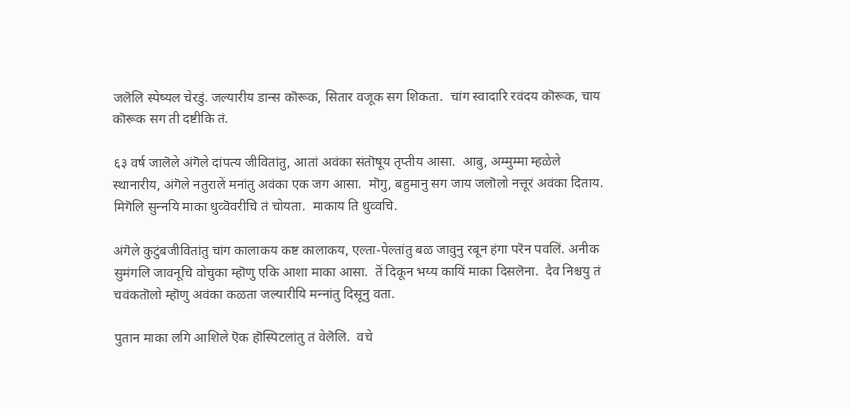जलॆलि स्पेष्यल चेरडुं. जल्यारीय डान्‍स कॊरूक, सितार वजूक सग शिकता.  चांग स्वादारि रवंदय कॊरूक, चाय कॊरूक सग ती दष्टीकि तं.

६३ वर्ष जालॆले अंगॆले दांपत्य जीवितांतु, आतां अवंका संतॊषूय तृप्तीय आसा.  आबु, अम्मुम्मा म्हळेले स्थानारीय, अंगॆले नतुरालें मनांतु अवंका एक जग आसा.  मॊगु, बहुमानु सग जाय जलॊलो नत्तूरं अवंका दिताय. मिगॆलि सुन्‍नयि माका धुव्वॆवरीचि तं चोयता.  माकाय ति धुव्वचि.

अंगॆले कुटुंबजीवितांतु चांग कालाकय कष्ट कालाकय, एल्‍ता-पेल्‍तांतु बळ जावुनु रबून हंगा परॆन पवलिं. अनीक सुमंगलि जावनूचि वोचुका म्हॊणु एकि आशा माका आसा.  तॆं दिकून भय्य कायिं माका दिसलॆना.  दैव निश्चयु तं चवंकतॊलो म्हॊणु अवंका कळता जल्यारीयि मन्‍नांतु दिसूनु वता.

पुतान माका लगि आशिले ऎक हॊस्‍पिटलांतु तं वेलॆलि.  वचे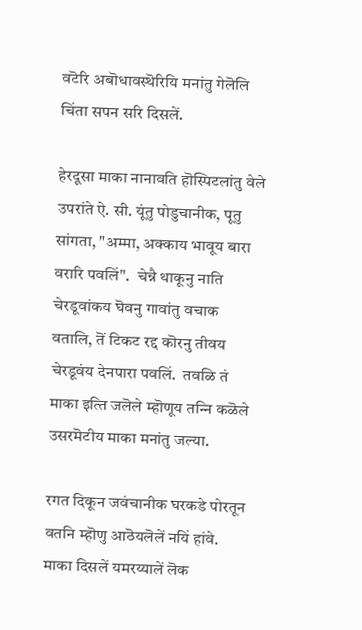वटॆरि अबॊधावस्थॆरियि मनांतु गेलॆलि चिंता सपन सरि दिसलें.

हेरदूसा माका नानावति हॊस्पिटलांतु वेले उपरांते ऐ. सी. यूंतु पोडुचानीक, पूतु सांगता, "अम्मा, अक्काय भावूय बारा वरारि पवलिं".  चेन्नै थाकूनु नाति चेरडूवांकय घॆवनु गावांतु वचाक वतालि, तॆं टिकट रद्द कॊरनु तीवय चेरडूवंय देनपारा पवलिं.  तवळि तं माका इत्‍ति जलॆले म्हॊणूय तन्‍नि कळॆले उसरमॆटीय माका मनांतु जल्या.

रगत दिकून जवंचानीक घरकडे पोरतून वतनि म्हॊणु आठॆयलॆलें नयिं हांवे.  माका दिसलें यमरय्यालें लॆक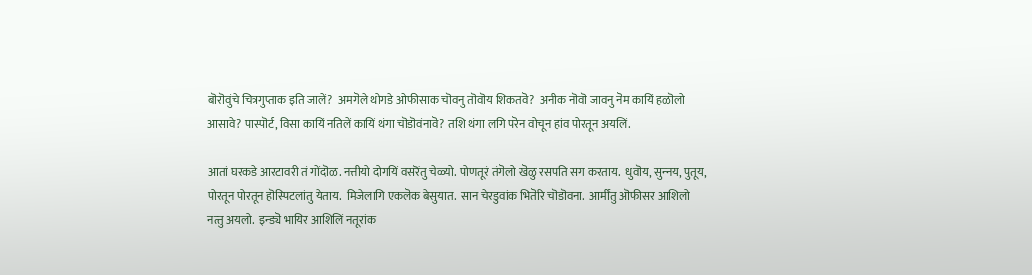बॊरॊवुंचे चित्रगुप्ताक इति जालें?  अमगॆले थोगडे ओफीसाक चॊवनु तॊवॊय शिकतवॆ?  अनीक नॊवॊ जावनु नॆम कायिं हळॊलो आसावे? पास्पॊर्ट, विसा कायिं नतिलें कायिं थंगा चॊडॊवंनावॆ? तशि थंगा लगि परॆन वोचून हांव पोरतून अयलिं.

आतां घरकडे आरटावरी तं गोंदॊळ. नत्तीयो दोगयिं वसरॆंतु चेळ्यो. पोणतूरं तंगॆलो खॆळु रसपति सग करताय.  धुवॊय, सुन्‍नय, पुतूय, पोरतून पोरतून हॊस्‍पिटलांतु येताय.  मिजेलागि एकलॆक बेसुयात.  सान चेरडुवांक भितॆरि चॊडॊवना.  आर्मींतु ऒफीसर आशिलो नत्‍तु अयलो.  इन्‍ड्यॆ भायिर आशिलिं नतूरांक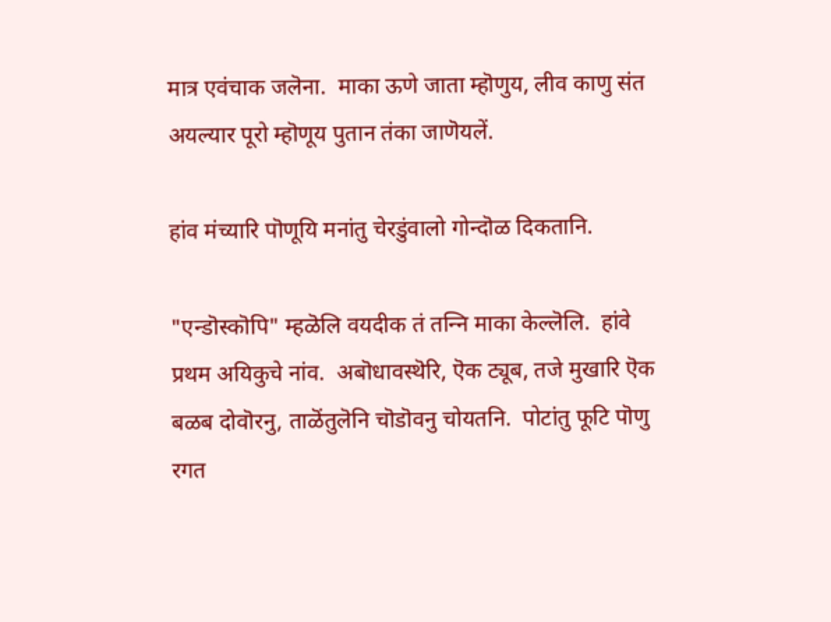मात्र एवंचाक जलॆना.  माका ऊणे जाता म्हॊणुय, लीव काणु संत अयल्यार पूरो म्हॊणूय पुतान तंका जाणॆयलें.

हांव मंच्यारि पॊणूयि मनांतु चेरडुंवालो गोन्दॊळ दिकतानि.

"एन्‍डॊस्कॊपि" म्हळॆलि वयदीक तं तन्‍नि माका केल्लॆलि.  हांवे प्रथम अयिकुचे नांव.  अबॊधावस्थॆरि, ऎक ट्यूब, तजे मुखारि ऎक बळब दोवॊरनु, ताळॆंतुलॆनि चॊडॊवनु चोयतनि.  पोटांतु फूटि पॊणु रगत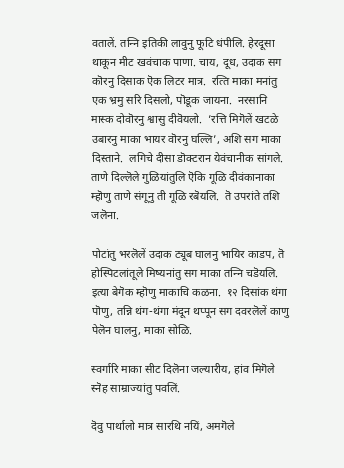वतालें. तन्‍नि इतिकी लावुनु फूटि धंपीलि. हेरदूसा थाकून मीट खवंचाक पाणा. चाय, दूध, उदाक सग कॊरनु दिसाक ऎक लिटर मात्र.  रत्‍ति माका मनांतु एक भ्रमु सरि दिसलो, पॊडूक जायना.  नरसानि मास्क दोवॊरनु श्वासु दीवॆयलो.  ’रत्ति मिगॆलें खटळे उबारनु माका भायर वॊरनु घल्लि’, अशि सग माका दिस्ताने.  लगिचे दीसा डॊक्टरान येवंचानीक सांगले. ताणे दिल्लॆले गुळियांतुलि ऎकि गूळि दीवंकानाका म्हॊणु ताणे संगूनु ती गूळि रबॆयलि.  तॆ उपरांते तशि जलॆना.

पोटांतु भरलॆलें उदाक ट्यूब घालनु भायिर काडप, तॆ होस्पिटलांतूले मिष्यनांतु सग माका तन्‍नि चडॆयलि.  इत्या बेगॆक म्हॊणु माकाचि कळना.  १२ दिसांक थंगा पॊणु, तन्नि थंग-थंगा मंदून थप्पून सग दवरलॆलें काणु पेलॆन घालनु, माका सोळि.

स्वर्गारि माका सीट दिलॆना जल्यारीय, हांव मिगॆले स्नॆह साम्राज्यांतु पवलिं.

दॆवु पार्थालो मात्र सारथि नयिं, अमगॆले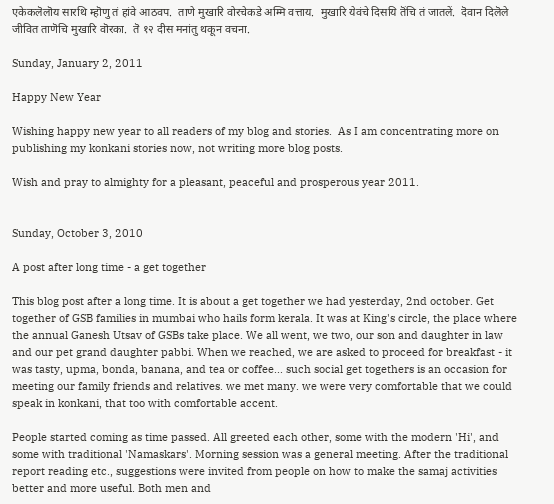एकेकलॆलॊय सारथि म्हॊणु तं हांवे आठवप.  ताणे मुखारि वोरचेकडे अम्मि वत्ताय.  मुखारि येवंचे दिसयि तॆंचि तं जातलें.  दॆवान दिलॆले जीवित ताणॆचि मुखारि वॊरका.  तॆ १२ दीस मनांतु थकून वचना.

Sunday, January 2, 2011

Happy New Year

Wishing happy new year to all readers of my blog and stories.  As I am concentrating more on publishing my konkani stories now, not writing more blog posts.

Wish and pray to almighty for a pleasant, peaceful and prosperous year 2011.


Sunday, October 3, 2010

A post after long time - a get together

This blog post after a long time. It is about a get together we had yesterday, 2nd october. Get together of GSB families in mumbai who hails form kerala. It was at King's circle, the place where the annual Ganesh Utsav of GSBs take place. We all went, we two, our son and daughter in law and our pet grand daughter pabbi. When we reached, we are asked to proceed for breakfast - it was tasty, upma, bonda, banana, and tea or coffee... such social get togethers is an occasion for meeting our family friends and relatives. we met many. we were very comfortable that we could speak in konkani, that too with comfortable accent.

People started coming as time passed. All greeted each other, some with the modern 'Hi', and some with traditional 'Namaskars'. Morning session was a general meeting. After the traditional report reading etc., suggestions were invited from people on how to make the samaj activities better and more useful. Both men and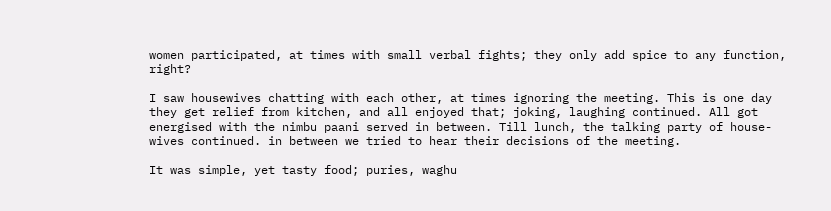women participated, at times with small verbal fights; they only add spice to any function, right?

I saw housewives chatting with each other, at times ignoring the meeting. This is one day they get relief from kitchen, and all enjoyed that; joking, laughing continued. All got energised with the nimbu paani served in between. Till lunch, the talking party of house-wives continued. in between we tried to hear their decisions of the meeting.

It was simple, yet tasty food; puries, waghu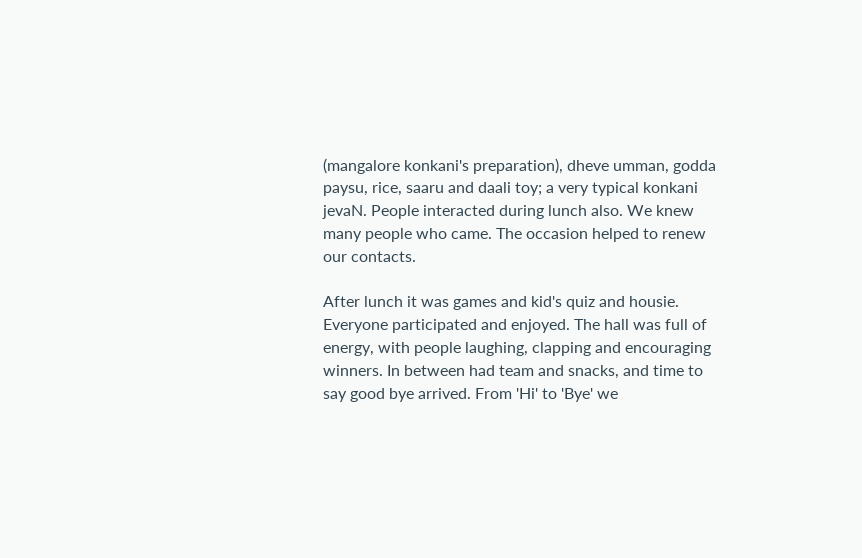(mangalore konkani's preparation), dheve umman, godda paysu, rice, saaru and daali toy; a very typical konkani jevaN. People interacted during lunch also. We knew many people who came. The occasion helped to renew our contacts.

After lunch it was games and kid's quiz and housie. Everyone participated and enjoyed. The hall was full of energy, with people laughing, clapping and encouraging winners. In between had team and snacks, and time to say good bye arrived. From 'Hi' to 'Bye' we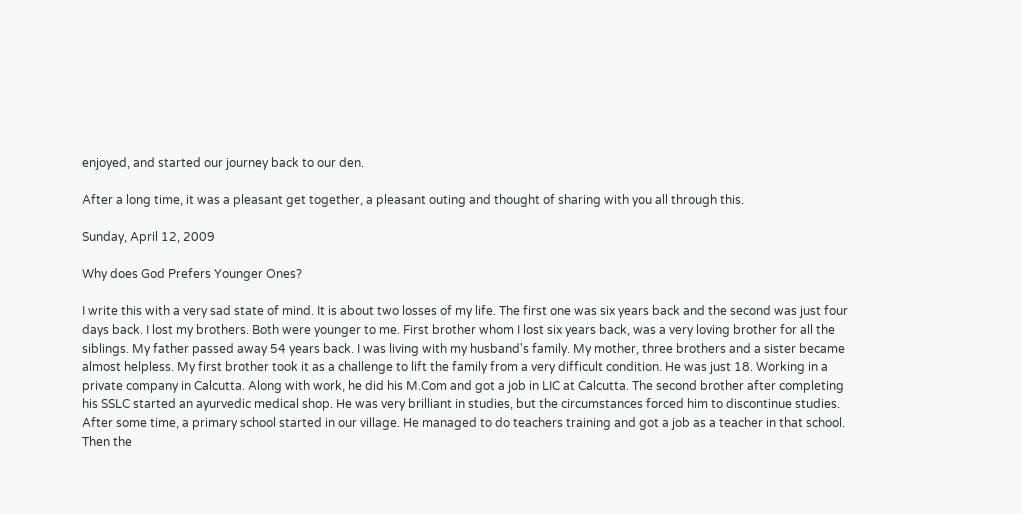enjoyed, and started our journey back to our den.

After a long time, it was a pleasant get together, a pleasant outing and thought of sharing with you all through this.

Sunday, April 12, 2009

Why does God Prefers Younger Ones?

I write this with a very sad state of mind. It is about two losses of my life. The first one was six years back and the second was just four days back. I lost my brothers. Both were younger to me. First brother whom I lost six years back, was a very loving brother for all the siblings. My father passed away 54 years back. I was living with my husband's family. My mother, three brothers and a sister became almost helpless. My first brother took it as a challenge to lift the family from a very difficult condition. He was just 18. Working in a private company in Calcutta. Along with work, he did his M.Com and got a job in LIC at Calcutta. The second brother after completing his SSLC started an ayurvedic medical shop. He was very brilliant in studies, but the circumstances forced him to discontinue studies. After some time, a primary school started in our village. He managed to do teachers training and got a job as a teacher in that school. Then the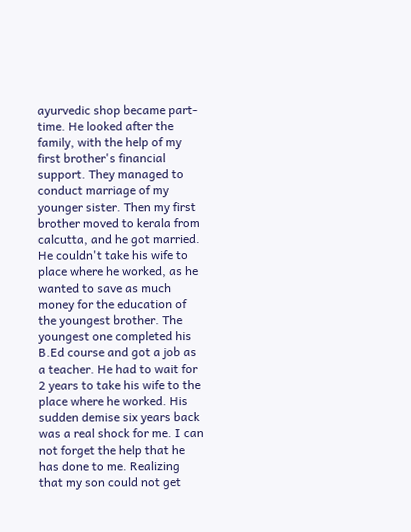ayurvedic shop became part-time. He looked after the family, with the help of my first brother's financial support. They managed to conduct marriage of my younger sister. Then my first brother moved to kerala from calcutta, and he got married. He couldn't take his wife to place where he worked, as he wanted to save as much money for the education of the youngest brother. The youngest one completed his B.Ed course and got a job as a teacher. He had to wait for 2 years to take his wife to the place where he worked. His sudden demise six years back was a real shock for me. I can not forget the help that he has done to me. Realizing that my son could not get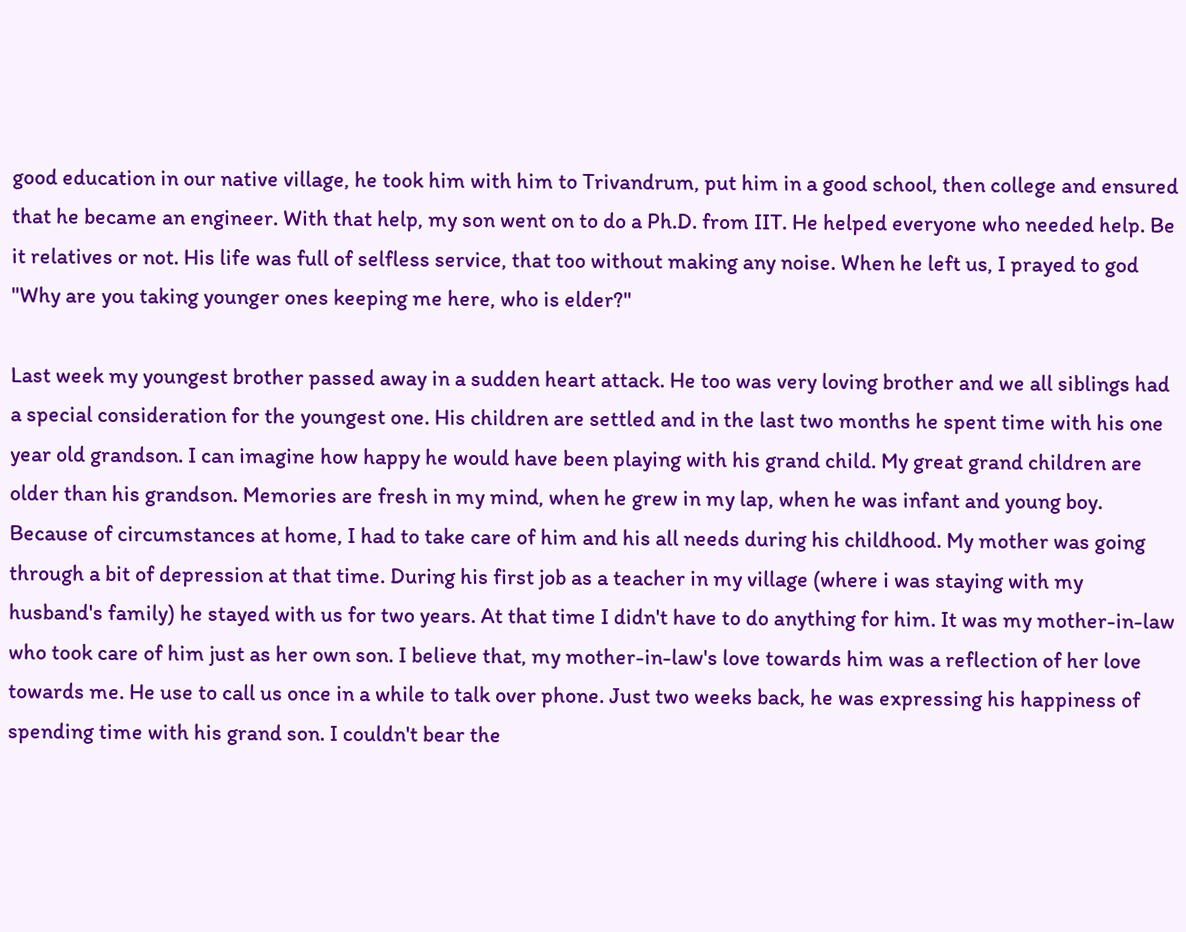good education in our native village, he took him with him to Trivandrum, put him in a good school, then college and ensured that he became an engineer. With that help, my son went on to do a Ph.D. from IIT. He helped everyone who needed help. Be it relatives or not. His life was full of selfless service, that too without making any noise. When he left us, I prayed to god "Why are you taking younger ones keeping me here, who is elder?"

Last week my youngest brother passed away in a sudden heart attack. He too was very loving brother and we all siblings had a special consideration for the youngest one. His children are settled and in the last two months he spent time with his one year old grandson. I can imagine how happy he would have been playing with his grand child. My great grand children are older than his grandson. Memories are fresh in my mind, when he grew in my lap, when he was infant and young boy. Because of circumstances at home, I had to take care of him and his all needs during his childhood. My mother was going through a bit of depression at that time. During his first job as a teacher in my village (where i was staying with my husband's family) he stayed with us for two years. At that time I didn't have to do anything for him. It was my mother-in-law who took care of him just as her own son. I believe that, my mother-in-law's love towards him was a reflection of her love towards me. He use to call us once in a while to talk over phone. Just two weeks back, he was expressing his happiness of spending time with his grand son. I couldn't bear the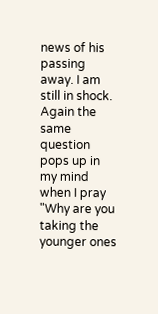news of his passing away. I am still in shock. Again the same question pops up in my mind when I pray "Why are you taking the younger ones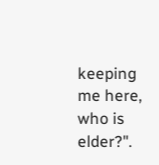keeping me here, who is elder?".